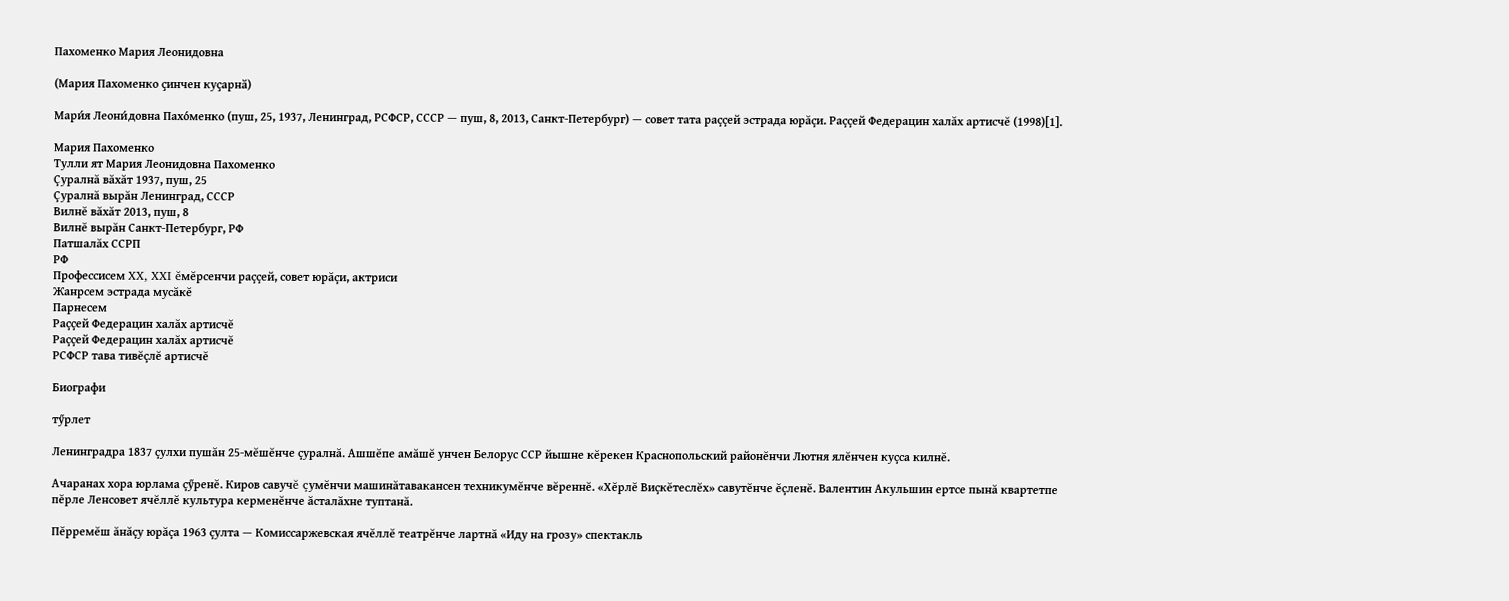Пахоменко Мария Леонидовна

(Мария Пахоменко ҫинчен куҫарнӑ)

Мари́я Леони́довна Пахо́менко (пуш, 25, 1937, Ленинград, РСФСР, СССР — пуш, 8, 2013, Санкт-Петербург) — совет тата раççей эстрада юрăçи. Раççей Федерацин халăх артисчĕ (1998)[1].

Мария Пахоменко
Тулли ят Мария Леонидовна Пахоменко
Çуралнă вăхăт 1937, пуш, 25
Çуралнă вырăн Ленинград, СССР
Вилнĕ вăхăт 2013, пуш, 8
Вилнĕ вырăн Санкт-Петербург, РФ
Патшалăх ССРП
РФ
Профессисем XX, XXI ĕмĕрсенчи раççей, совет юрăçи, актриси
Жанрсем эстрада мусăкĕ
Парнесем
Раççей Федерацин халăх артисчĕ
Раççей Федерацин халăх артисчĕ
РСФСР тава тивĕçлĕ артисчĕ

Биографи

тӳрлет

Ленинградра 1837 çулхи пушăн 25-мĕшĕнче çуралнă. Ашшĕпе амăшĕ унчен Белорус ССР йышне кĕрекен Краснопольский районĕнчи Лютня ялĕнчен куçса килнĕ.

Ачаранах хора юрлама çӳренĕ. Киров савучĕ çумĕнчи машинăтавакансен техникумĕнче вĕреннĕ. «Хĕрлĕ Виçкĕтеслĕх» савутĕнче ĕçленĕ. Валентин Акульшин ертсе пынă квартетпе пĕрле Ленсовет ячĕллĕ культура керменĕнче ăсталăхне туптанă.

Пĕрремĕш ăнăçу юрăçа 1963 çулта — Комиссаржевская ячĕллĕ театрĕнче лартнă «Иду на грозу» спектакль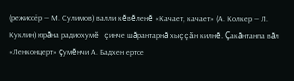(режиссёр — М. Сулимов) валли кĕвĕленĕ «Качает, качает» (А. Колкер — Л. Куклин) юрăна радиохумĕ çинче шăрантарнă хыççăн килнĕ. Çакăнтанпа вăл «Ленконцерт» çумĕнчи А. Бадхен ертсе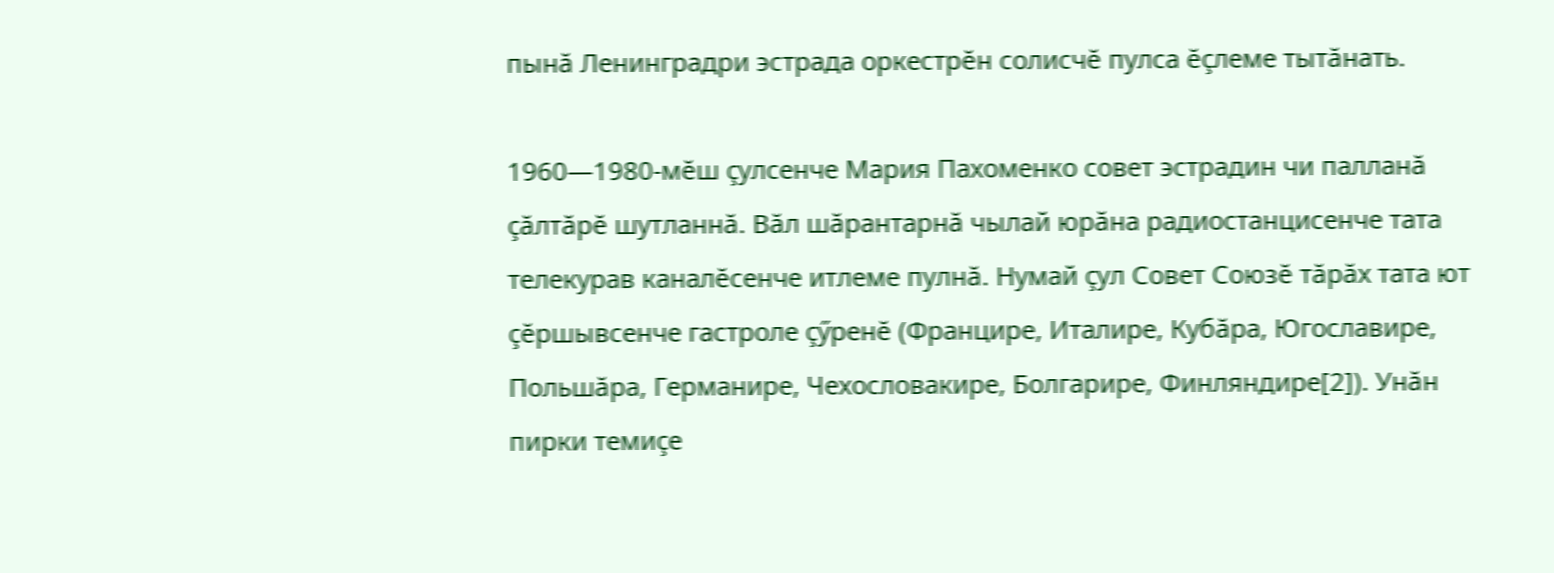пынă Ленинградри эстрада оркестрĕн солисчĕ пулса ĕçлеме тытăнать.

1960—1980-мĕш çулсенче Мария Пахоменко совет эстрадин чи палланă çăлтăрĕ шутланнă. Вăл шăрантарнă чылай юрăна радиостанцисенче тата телекурав каналĕсенче итлеме пулнă. Нумай çул Совет Союзĕ тăрăх тата ют çĕршывсенче гастроле çӳренĕ (Францире, Италире, Кубăра, Югославире, Польшăра, Германире, Чехословакире, Болгарире, Финляндире[2]). Унăн пирки темиçе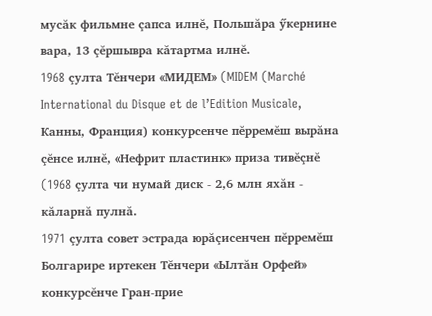мусăк фильмне çапса илнĕ, Польшăра ӳкернине вара, 13 çĕршывра кăтартма илнĕ.
1968 çулта Тĕнчери «МИДЕМ» (MIDEM (Marché International du Disque et de l’Edition Musicale, Канны, Франция) конкурсенче пĕрремĕш вырăна çĕнсе илнĕ, «Нефрит пластинк» приза тивĕçнĕ (1968 çулта чи нумай диск - 2,6 млн яхăн - кăларнă пулнă.
1971 çулта совет эстрада юрăçисенчен пĕрремĕш Болгарире иртекен Тĕнчери «Ылтăн Орфей» конкурсĕнче Гран-прие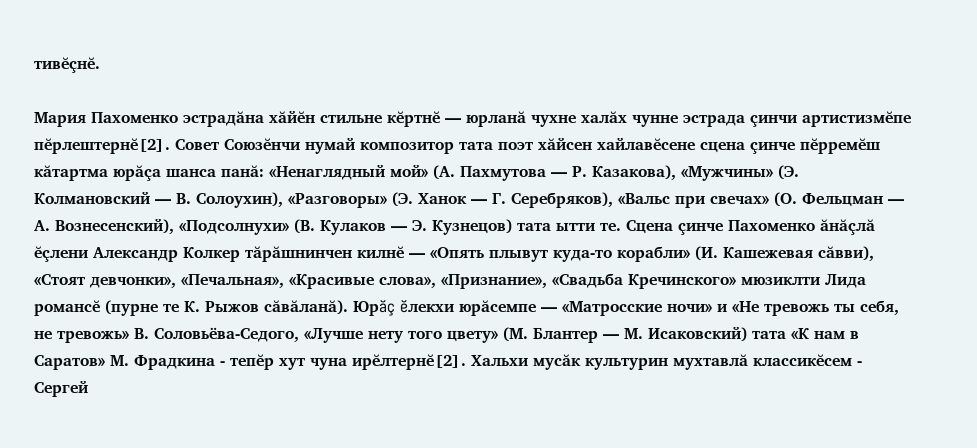тивĕçнĕ.

Мария Пахоменко эстрадăна хăйĕн стильне кĕртнĕ — юрланă чухне халăх чунне эстрада çинчи артистизмĕпе пĕрлештернĕ[2]. Совет Союзĕнчи нумай композитор тата поэт хăйсен хайлавĕсене сцена çинче пĕрремĕш кăтартма юрăçа шанса панă: «Ненаглядный мой» (А. Пахмутова — Р. Казакова), «Мужчины» (Э. Колмановский — В. Солоухин), «Разговоры» (Э. Ханок — Г. Серебряков), «Вальс при свечах» (О. Фельцман — А. Вознесенский), «Подсолнухи» (В. Кулаков — Э. Кузнецов) тата ытти те. Сцена çинче Пахоменко ăнăçлă ĕçлени Александр Колкер тăрăшнинчен килнĕ — «Опять плывут куда-то корабли» (И. Кашежевая сăвви), «Стоят девчонки», «Печальная», «Красивые слова», «Признание», «Свадьба Кречинского» мюзиклти Лида романсĕ (пурне те К. Рыжов сăвăланă). Юрăç ĕлекхи юрăсемпе — «Матросские ночи» и «Не тревожь ты себя, не тревожь» В. Соловьёва-Седого, «Лучше нету того цвету» (М. Блантер — М. Исаковский) тата «К нам в Саратов» М. Фрадкина - тепĕр хут чуна ирĕлтернĕ[2]. Хальхи мусăк культурин мухтавлă классикĕсем - Сергей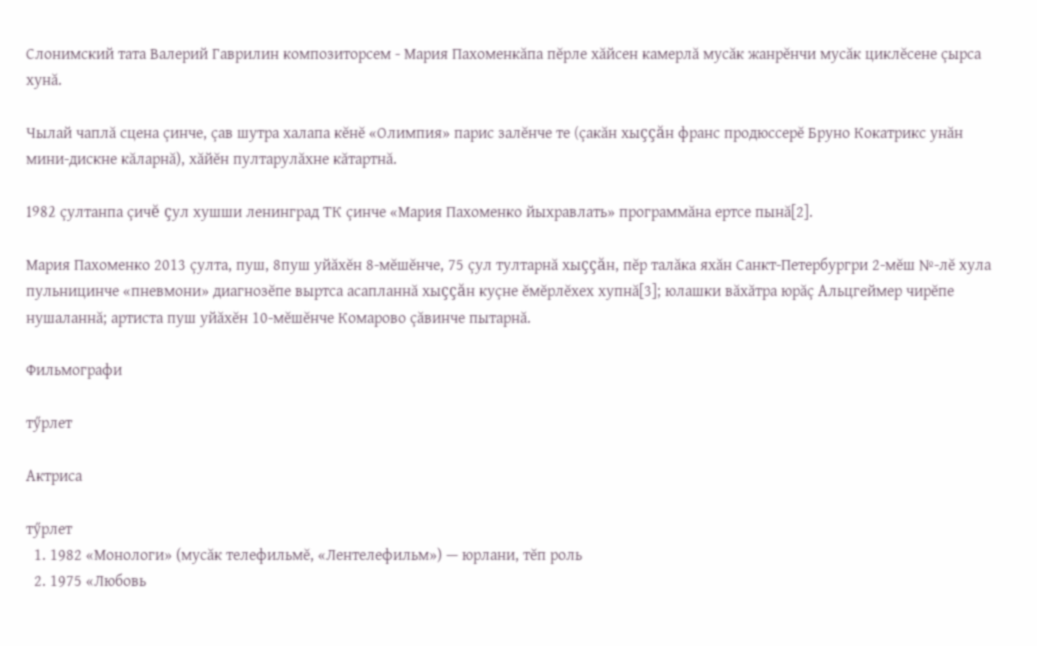Слонимский тата Валерий Гаврилин композиторсем - Мария Пахоменкăпа пĕрле хăйсен камерлă мусăк жанрĕнчи мусăк циклĕсене çырса хунă.

Чылай чаплă сцена çинче, çав шутра халапа кĕнĕ «Олимпия» парис залĕнче те (çакăн хыççăн франс продюссерĕ Бруно Кокатрикс унăн мини-дискне кăларнă), хăйĕн пултарулăхне кăтартнă.

1982 çултанпа çичĕ çул хушши ленинград ТК çинче «Мария Пахоменко йыхравлать» программăна ертсе пынă[2].

Мария Пахоменко 2013 çулта, пуш, 8пуш уйăхĕн 8-мĕшĕнче, 75 çул тултарнă хыççăн, пĕр талăка яхăн Санкт-Петербургри 2-мĕш №-лĕ хула пульницинче «пневмони» диагнозĕпе выртса асапланнă хыççăн куçне ĕмĕрлĕхех хупнă[3]; юлашки вăхăтра юрăç Альцгеймер чирĕпе нушаланнă; артиста пуш уйăхĕн 10-мĕшĕнче Комарово çăвинче пытарнă.

Фильмографи

тӳрлет

Актриса

тӳрлет
  1. 1982 «Монологи» (мусăк телефильмĕ, «Лентелефильм») — юрлани, тĕп роль
  2. 1975 «Любовь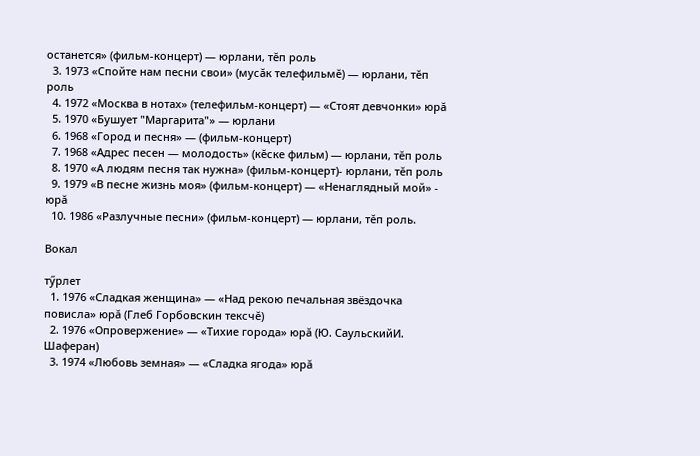останется» (фильм-концерт) — юрлани, тĕп роль
  3. 1973 «Спойте нам песни свои» (мусăк телефильмĕ) — юрлани, тĕп роль
  4. 1972 «Москва в нотах» (телефильм-концерт) — «Стоят девчонки» юрă
  5. 1970 «Бушует "Маргарита"» — юрлани
  6. 1968 «Город и песня» — (фильм-концерт)
  7. 1968 «Адрес песен — молодость» (кĕске фильм) — юрлани, тĕп роль
  8. 1970 «А людям песня так нужна» (фильм-концерт)- юрлани, тĕп роль
  9. 1979 «В песне жизнь моя» (фильм-концерт) — «Ненаглядный мой» - юрă
  10. 1986 «Разлучные песни» (фильм-концерт) — юрлани, тĕп роль.

Вокал

тӳрлет
  1. 1976 «Сладкая женщина» — «Над рекою печальная звёздочка повисла» юрă (Глеб Горбовскин тексчĕ)
  2. 1976 «Опровержение» — «Тихие города» юрă (Ю. СаульскийИ. Шаферан)
  3. 1974 «Любовь земная» — «Сладка ягода» юрă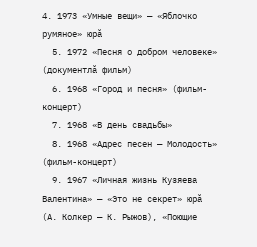4. 1973 «Умные вещи» — «Яблочко румяное» юрă
  5. 1972 «Песня о добром человеке» (документлă фильм)
  6. 1968 «Город и песня» (фильм-концерт)
  7. 1968 «В день свадьбы»
  8. 1968 «Адрес песен — Молодость» (фильм-концерт)
  9. 1967 «Личная жизнь Кузяева Валентина» — «Это не секрет» юрă (А. Колкер — К. Рыжов), «Поющие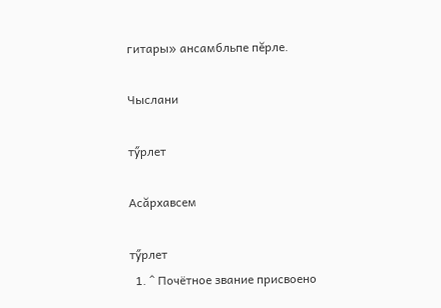гитары» ансамбльпе пĕрле.

Чыслани

тӳрлет

Асăрхавсем

тӳрлет
  1. ^ Почётное звание присвоено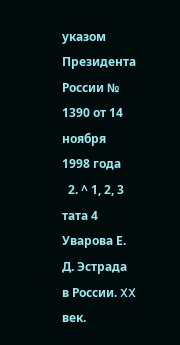указом Президента России № 1390 от 14 ноября 1998 года
  2. ^ 1, 2, 3 тата 4 Уварова Е. Д. Эстрада в России. XX век.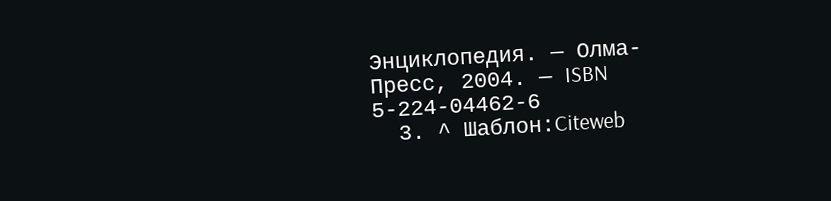Энциклопедия. — Олма-Пресс, 2004. — ISBN 5-224-04462-6
  3. ^ Шаблон:Citeweb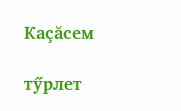Каçăсем

тӳрлет